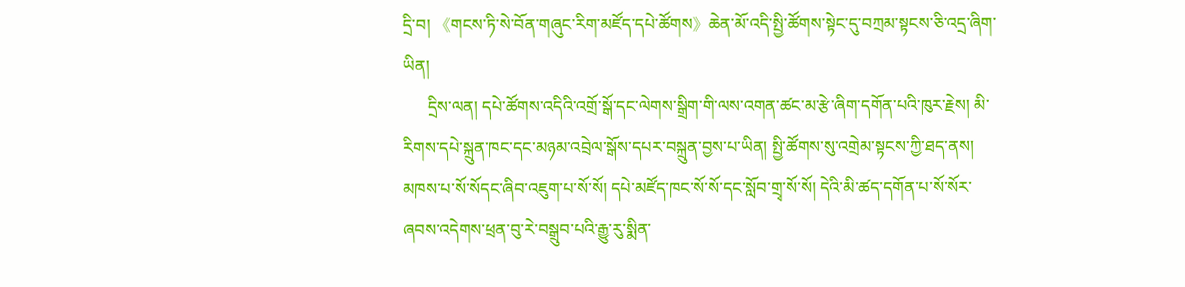དྲི་བ། 《གངས་ཏི་སེ་བོན་གཞུང་རིག་མཛོད་དཔེ་ཚོགས》ཆེན་མོ་འདི་སྤྱི་ཚོགས་སྟེང་དུ་བཀྲམ་སྟངས་ཅི་འདྲ་ཞིག་ཡིན།
      དྲིས་ལན། དཔེ་ཚོགས་འདིའི་འགྲོ་སྒོ་དང་ལེགས་སྒྲིག་གི་ལས་འགན་ཚང་མ་རྩེ་ཞིག་དགོན་པའི་ཁུར་རྗེས། མི་རིགས་དཔེ་སྐྲུན་ཁང་དང་མཉམ་འབྲེལ་སྒོས་དཔར་བསྐྲུན་བྱས་པ་ཡིན། སྤྱི་ཚོགས་སུ་འགྲེམ་སྟངས་ཀྱི་ཐད་ནས། མཁས་པ་སོ་སོདང་ཞིབ་འཇུག་པ་སོ་སོ། དཔེ་མཛོད་ཁང་སོ་སོ་དང་སློབ་གྲྭ་སོ་སོ། དེའི་མི་ཚད་དགོན་པ་སོ་སོར་ཞབས་འདེགས་ཕྲན་བུ་རེ་བསྒྲུབ་པའི་རྒྱུ་རུ་སྨིན་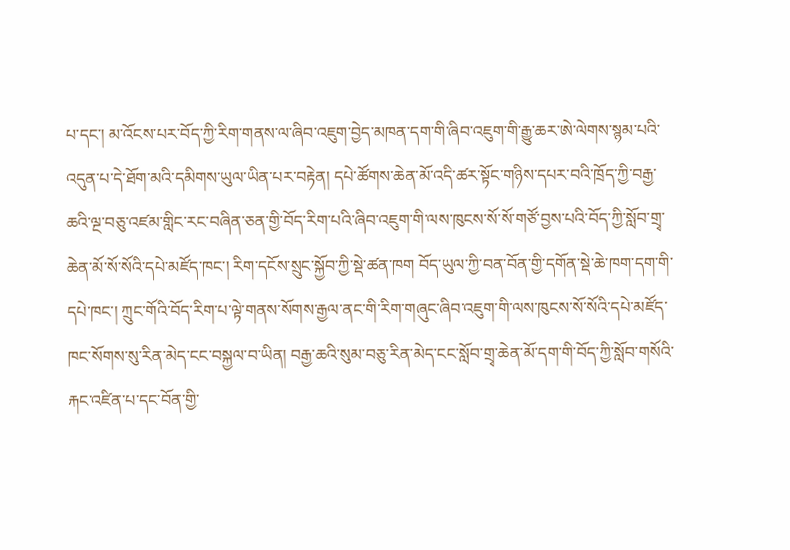པ་དང་། མ་འོངས་པར་བོད་ཀྱི་རིག་གནས་ལ་ཞིབ་འཇུག་བྱེད་མཁན་དག་གི་ཞིབ་འཇུག་གི་རྒྱུ་ཆར་ཨེ་ལེགས་སྙམ་པའི་འདུན་པ་དེ་ཐོག་མའི་དམིགས་ཡུལ་ཡིན་པར་བརྟེན། དཔེ་ཚོགས་ཆེན་མོ་འདི་ཚར་སྟོང་གཉིས་དཔར་བའི་ཁྲོད་ཀྱི་བརྒྱ་ཆའི་ལྔ་བཅུ་འཛམ་གླིང་རང་བཞིན་ཅན་གྱི་བོད་རིག་པའི་ཞིབ་འཇུག་གི་ལས་ཁུངས་སོ་སོ་གཙོ་བྱས་པའི་བོད་ཀྱི་སློབ་གྲྭ་ཆེན་མོ་སོ་སོའི་དཔེ་མཛོད་ཁང་། རིག་དངོས་སྲུང་སྐྱོབ་ཀྱི་སྡེ་ཚན་ཁག བོད་ཡུལ་ཀྱི་བན་བོན་གྱི་དགོན་སྡེ་ཆེ་ཁག་དག་གི་དཔེ་ཁང་། ཀྲུང་གོའི་བོད་རིག་པ་ལྟེ་གནས་སོགས་རྒྱལ་ནང་གི་རིག་གཞུང་ཞིབ་འཇུག་གི་ལས་ཁུངས་སོ་སོའི་དཔེ་མཛོད་ཁང་སོགས་སུ་རིན་མེད་ངང་བསྐྱལ་བ་ཡིན། བརྒྱ་ཆའི་སུམ་བཅུ་རིན་མེད་ངང་སློབ་གྲྭ་ཆེན་མོ་དག་གི་བོད་ཀྱི་སློབ་གསོའི་རྐང་འཛིན་པ་དང་བོན་གྱི་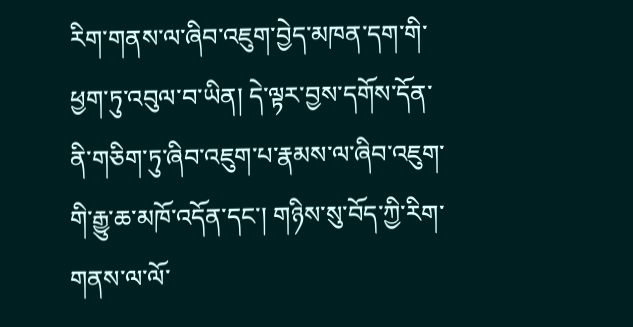རིག་གནས་ལ་ཞིབ་འཇུག་བྱེད་མཁན་དག་གི་ཕྱག་ཏུ་འབུལ་བ་ཡིན། དེ་ལྟར་བྱས་དགོས་དོན་ནི་གཅིག་ཏུ་ཞིབ་འཇུག་པ་རྣམས་ལ་ཞིབ་འཇུག་གི་རྒྱུ་ཆ་མཁོ་འདོན་དང་། གཉིས་སུ་བོད་ཀྱི་རིག་གནས་ལ་ལོ་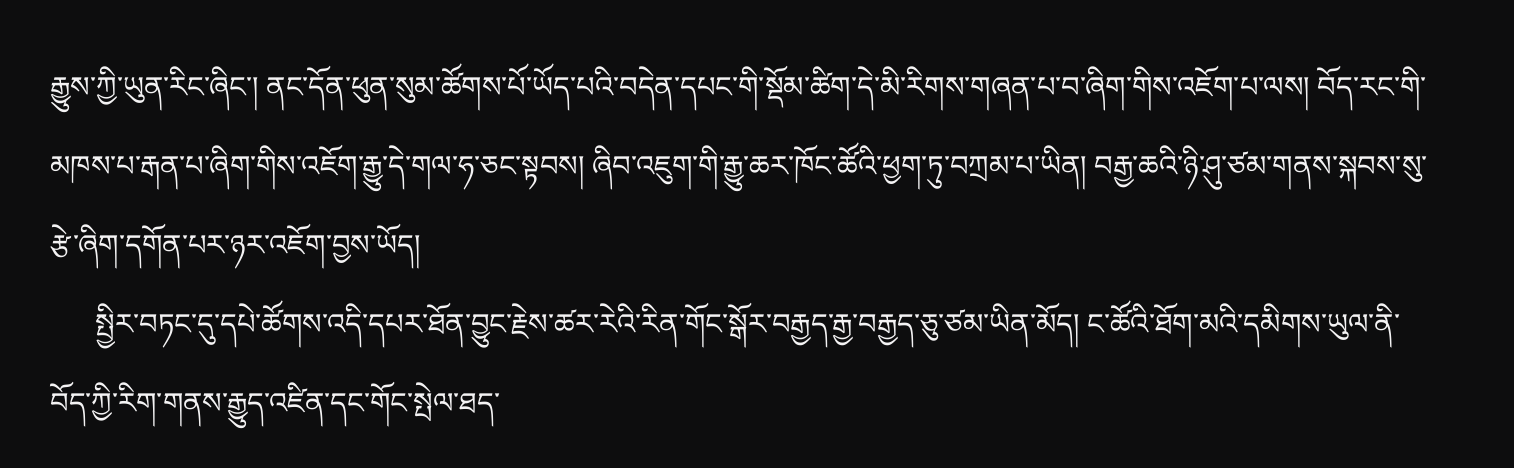རྒྱུས་ཀྱི་ཡུན་རིང་ཞིང་། ནང་དོན་ཕུན་སུམ་ཚོགས་པོ་ཡོད་པའི་བདེན་དཔང་གི་སྡོམ་ཚིག་དེ་མི་རིགས་གཞན་པ་བ་ཞིག་གིས་འཇོག་པ་ལས། བོད་རང་གི་མཁས་པ་རྒན་པ་ཞིག་གིས་འཇོག་རྒྱུ་དེ་གལ་ཧ་ཅང་སྟབས། ཞིབ་འཇུག་གི་རྒྱུ་ཆར་ཁོང་ཚོའི་ཕྱག་ཏུ་བཀྲམ་པ་ཡིན། བརྒྱ་ཆའི་ཉི་ཤུ་ཙམ་གནས་སྐབས་སུ་རྩེ་ཞིག་དགོན་པར་ཉར་འཇོག་བྱས་ཡོད།
      སྤྱིར་བཏང་དུ་དཔེ་ཚོགས་འདི་དཔར་ཐོན་བྱུང་རྗེས་ཚར་རེའི་རིན་གོང་སྒོར་བརྒྱད་རྒྱ་བརྒྱད་ཅུ་ཙམ་ཡིན་མོད། ང་ཚོའི་ཐོག་མའི་དམིགས་ཡུལ་ནི་བོད་ཀྱི་རིག་གནས་རྒྱུད་འཛིན་དང་གོང་སྤེལ་ཐད་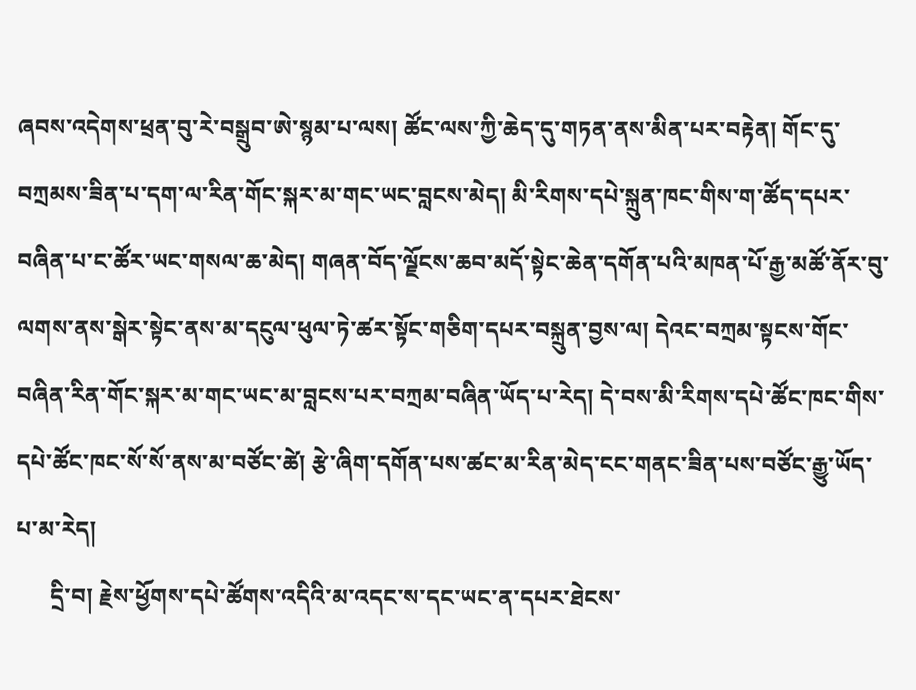ཞབས་འདེགས་ཕྲན་བུ་རེ་བསྒྲུབ་ཨེ་སྙམ་པ་ལས། ཚོང་ལས་ཀྱི་ཆེད་དུ་གཏན་ནས་མིན་པར་བརྟེན། གོང་དུ་བཀྲམས་ཟིན་པ་དག་ལ་རིན་གོང་སྐར་མ་གང་ཡང་བླངས་མེད། མི་རིགས་དཔེ་སྐྲུན་ཁང་གིས་ག་ཚོད་དཔར་བཞིན་པ་ང་ཚོར་ཡང་གསལ་ཆ་མེད། གཞན་བོད་ལྗོངས་ཆབ་མདོ་སྟེང་ཆེན་དགོན་པའི་མཁན་པོ་རྒྱ་མཚོ་ནོར་བུ་ལགས་ནས་སྒེར་སྟེང་ནས་མ་དངུལ་ཕུལ་ཏེ་ཚར་སྟོང་གཅིག་དཔར་བསྐྲུན་བྱས་ལ། དེའང་བཀྲམ་སྟངས་གོང་བཞིན་རིན་གོང་སྐར་མ་གང་ཡང་མ་བླངས་པར་བཀྲམ་བཞིན་ཡོད་པ་རེད། དེ་བས་མི་རིགས་དཔེ་ཚོང་ཁང་གིས་དཔེ་ཚོང་ཁང་སོ་སོ་ནས་མ་བཙོང་ཚེ། རྩེ་ཞིག་དགོན་པས་ཚང་མ་རིན་མེད་ངང་གནང་ཟིན་པས་བཙོང་རྒྱུ་ཡོད་པ་མ་རེད།
      དྲི་བ། རྗེས་ཕྱོགས་དཔེ་ཚོགས་འདིའི་མ་འདང་ས་དང་ཡང་ན་དཔར་ཐེངས་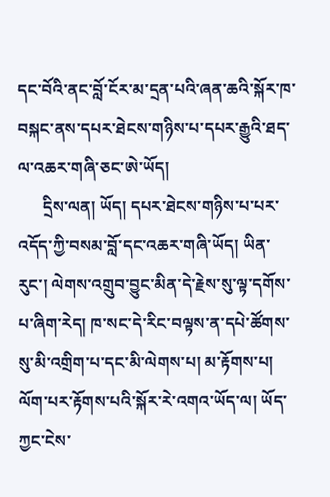དང་བོའི་ནང་བློ་ངོར་མ་དྲན་པའི་ཞན་ཆའི་སྐོར་ཁ་བསྐང་ནས་དཔར་ཐེངས་གཉིས་པ་དཔར་རྒྱུའི་ཐད་ལ་འཆར་གཞི་ཅང་ཨེ་ཡོད།
      དྲིས་ལན། ཡོད། དཔར་ཐེངས་གཉིས་པ་པར་འདོད་ཀྱི་བསམ་བློ་དང་འཆར་གཞི་ཡོད། ཡིན་རུང་། ལེགས་འགྲུབ་བྱུང་མིན་དེ་རྗེས་སུ་ལྟ་དགོས་པ་ཞིག་རེད། ཁ་སང་དེ་རིང་བལྟས་ན་དཔེ་ཚོགས་སུ་མི་འགྲིག་པ་དང་མི་ལེགས་པ། མ་རྟོགས་པ། ལོག་པར་རྟོགས་པའི་སྐོར་རེ་འགའ་ཡོད་ལ། ཡོད་ཀྱང་ངེས་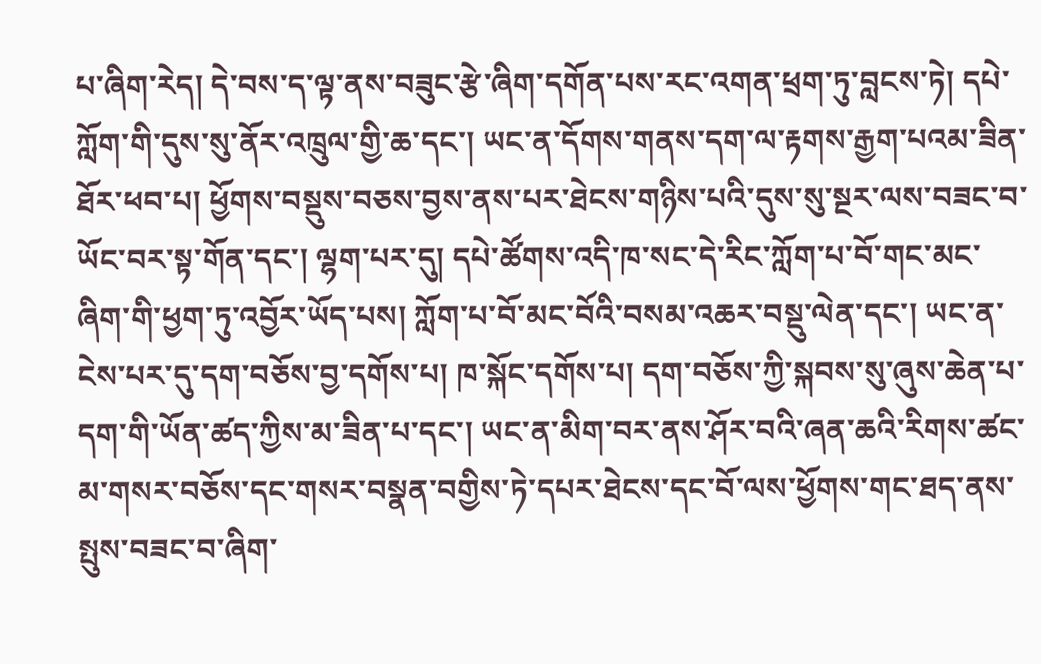པ་ཞིག་རེད། དེ་བས་ད་ལྟ་ནས་བཟུང་རྩེ་ཞིག་དགོན་པས་རང་འགན་ཕྲག་ཏུ་བླངས་ཏེ། དཔེ་ཀློག་གི་དུས་སུ་ནོར་འཁྲུལ་གྱི་ཆ་དང་། ཡང་ན་དོགས་གནས་དག་ལ་རྟགས་རྒྱག་པའམ་ཟིན་ཐོར་ཕབ་པ། ཕྱོགས་བསྡུས་བཅས་བྱས་ནས་པར་ཐེངས་གཉིས་པའི་དུས་སུ་སྔར་ལས་བཟང་བ་ཡོང་བར་སྟ་གོན་དང་། ལྷག་པར་དུ། དཔེ་ཚོགས་འདི་ཁ་སང་དེ་རིང་ཀློག་པ་བོ་གང་མང་ཞིག་གི་ཕྱག་ཏུ་འབྱོར་ཡོད་པས། ཀློག་པ་བོ་མང་བོའི་བསམ་འཆར་བསྡུ་ལེན་དང་། ཡང་ན་ངེས་པར་དུ་དག་བཅོས་བྱ་དགོས་པ། ཁ་སྐོང་དགོས་པ། དག་བཅོས་ཀྱི་སྐབས་སུ་ཞུས་ཆེན་པ་དག་གི་ཡོན་ཚད་ཀྱིས་མ་ཟིན་པ་དང་། ཡང་ན་མིག་བར་ནས་ཤོར་བའི་ཞན་ཆའི་རིགས་ཚང་མ་གསར་བཅོས་དང་གསར་བསྣན་བགྱིས་ཏེ་དཔར་ཐེངས་དང་བོ་ལས་ཕྱོགས་གང་ཐད་ནས་སྤུས་བཟང་བ་ཞིག་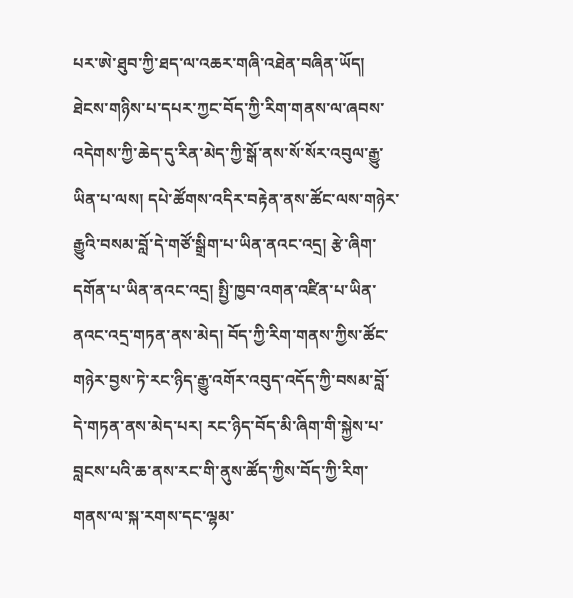པར་ཨེ་ཐུབ་ཀྱི་ཐད་ལ་འཆར་གཞི་འཐེན་བཞིན་ཡོད། ཐེངས་གཉིས་པ་དཔར་ཀྱང་བོད་ཀྱི་རིག་གནས་ལ་ཞབས་འདེགས་ཀྱི་ཆེད་དུ་རིན་མེད་ཀྱི་སྒོ་ནས་སོ་སོར་འབུལ་རྒྱུ་ཡིན་པ་ལས། དཔེ་ཚོགས་འདིར་བརྟེན་ནས་ཚོང་ལས་གཉེར་རྒྱུའི་བསམ་བློ་དེ་གཙོ་སྒྲིག་པ་ཡིན་ནའང་འདྲ། རྩེ་ཞིག་དགོན་པ་ཡིན་ནའང་འདྲ། སྤྱི་ཁྱབ་འགན་འཛིན་པ་ཡིན་ནའང་འདྲ་གཏན་ནས་མེད། བོད་ཀྱི་རིག་གནས་ཀྱིས་ཚོང་གཉེར་བྱས་ཏེ་རང་ཉིད་རྒྱུ་འགོར་འབུད་འདོད་ཀྱི་བསམ་བློ་དེ་གཏན་ནས་མེད་པར། རང་ཉིད་བོད་མི་ཞིག་གི་སྐྱེས་པ་བླངས་པའི་ཆ་ནས་རང་གི་ནུས་ཚོད་ཀྱིས་བོད་ཀྱི་རིག་གནས་ལ་སྐ་རགས་དང་ལྷམ་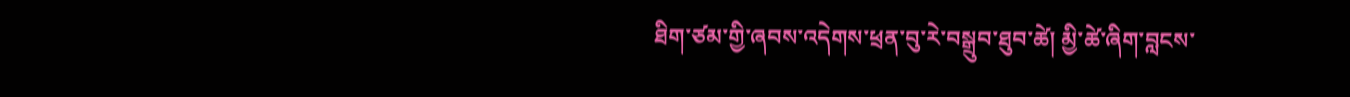ཐིག་ཙམ་གྱི་ཞབས་འདེགས་ཕྲན་བུ་རེ་བསྒྲུབ་ཐུབ་ཚེ། མྱི་ཚེ་ཞིག་བླངས་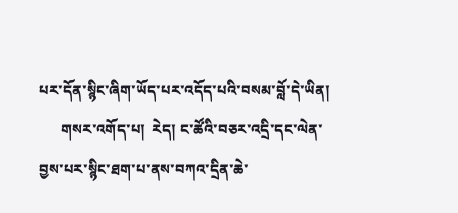པར་དོན་སྙིང་ཞིག་ཡོད་པར་འདོད་པའི་བསམ་བློ་དེ་ཡིན།
      གསར་འགོད་པ།  རེད། ང་ཚོའི་བཅར་འདྲི་དང་ལེན་བྱས་པར་སྙིང་ཐག་པ་ནས་བཀའ་དྲིན་ཆེ་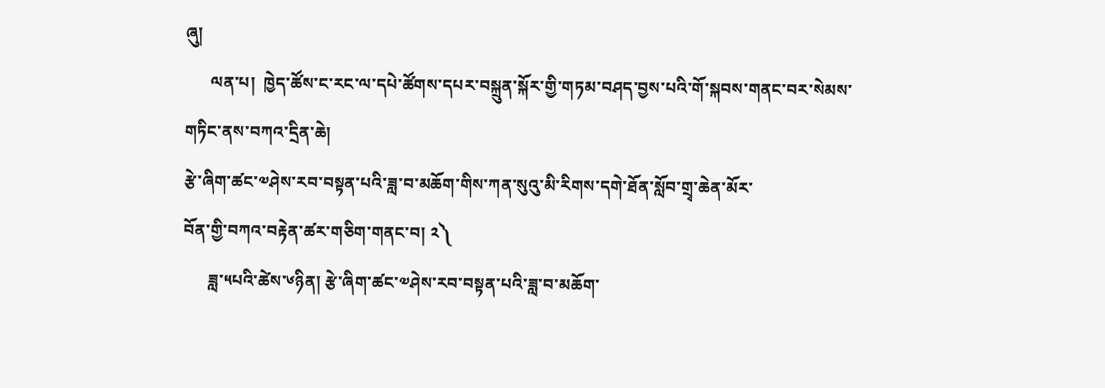ཞུ།
      ལན་པ།  ཁྱེད་ཚོས་ང་རང་ལ་དཔེ་ཚོགས་དཔར་བསྐྲུན་སྐོར་གྱི་གཏམ་བཤད་བྱས་པའི་གོ་སྐབས་གནང་བར་སེམས་གཏིང་ནས་བཀའ་དྲིན་ཆེ།
རྩེ་ཞིག་ཚང་༧ཤེས་རབ་བསྟན་པའི་ཟླ་བ་མཆོག་གིས་ཀན་སུའུ་མི་རིགས་དགེ་ཐོན་སློབ་གྲྭ་ཆེན་མོར་
བོན་གྱི་བཀའ་བརྟེན་ཚར་གཅིག་གནང་བ། ༢༽
      ཟླ་༥པའི་ཚེས་༦ཉིན། རྩེ་ཞིག་ཚང་༧ཤེས་རབ་བསྟན་པའི་ཟླ་བ་མཆོག་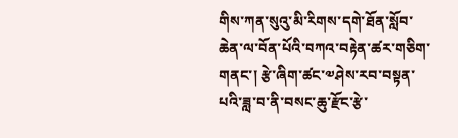གིས་ཀན་སུའུ་མི་རིགས་དགེ་ཐོན་སློབ་ཆེན་ལ་བོན་པོའི་བཀའ་བརྟེན་ཚར་གཅིག་གནང་། རྩེ་ཞིག་ཚང་༧ཤེས་རབ་བསྟན་པའི་ཟླ་བ་ནི་བསང་ཆུ་རྫོང་རྩེ་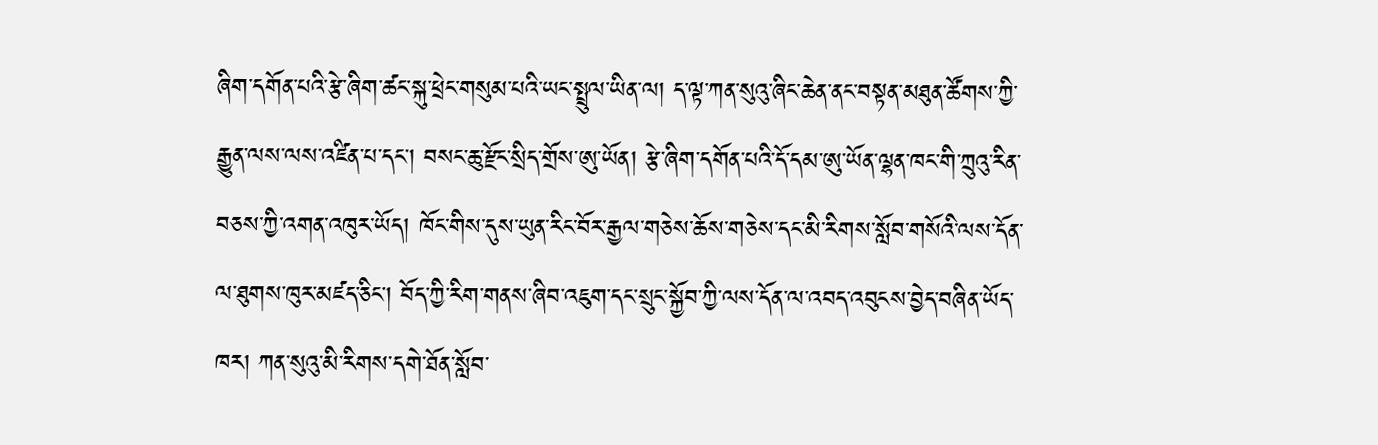ཞིག་དགོན་པའི་རྩེ་ཞིག་ཚང་སྐུ་ཕྲེང་གསུམ་པའི་ཡང་སྤྲུལ་ཡིན་ལ། ད་ལྟ་ཀན་སུའུ་ཞིང་ཆེན་ནང་བསྟན་མཐུན་ཚོགས་ཀྱི་རྒྱུན་ལས་ལས་འཛིན་པ་དང་། བསང་ཆུ་རྫོང་སྲིད་གྲོས་ཨུ་ཡོན། རྩེ་ཞིག་དགོན་པའི་དོ་དམ་ཨུ་ཡོན་ལྷན་ཁང་གི་ཀྲུའུ་རིན་བཅས་ཀྱི་འགན་འཁུར་ཡོད། ཁོང་གིས་དུས་ཡུན་རིང་བོར་རྒྱལ་གཅེས་ཆོས་གཅེས་དང་མི་རིགས་སློབ་གསོའི་ལས་དོན་ལ་ཐུགས་ཁུར་མཛད་ཅིང་། བོད་ཀྱི་རིག་གནས་ཞིབ་འཇུག་དང་སྲུང་སྐྱོབ་ཀྱི་ལས་དོན་ལ་འབད་འབུངས་བྱེད་བཞིན་ཡོད་ཁར། ཀན་སུའུ་མི་རིགས་དགེ་ཐོན་སློབ་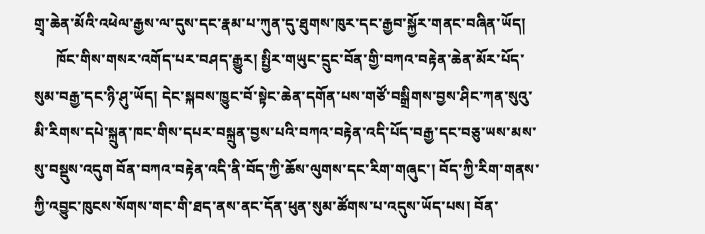གྲྭ་ཆེན་མོའི་འཕེལ་རྒྱས་ལ་དུས་དང་རྣམ་པ་ཀུན་དུ་ཐུགས་ཁུར་དང་རྒྱབ་སྐྱོར་གནང་བཞིན་ཡོད།
      ཁོང་གིས་གསར་འགོད་པར་བཤད་རྒྱུར། སྤྱིར་གཡུང་དྲུང་བོན་གྱི་བཀའ་བརྟེན་ཆེན་མོར་པོད་སུམ་བརྒྱ་དང་ཉི་ཤུ་ཡོད། དེང་སྐབས་ཁྱུང་བོ་སྟེང་ཆེན་དགོན་པས་གཙོ་བསྒྲིགས་བྱས་ཤིང་ཀན་སུའུ་མི་རིགས་དཔེ་སྐྲུན་ཁང་གིས་དཔར་བསྐྲུན་བྱས་པའི་བཀའ་བརྟེན་འདི་པོད་བརྒྱ་དང་བཅུ་ཡས་མས་སུ་བསྡུས་འདུག བོན་བཀའ་བརྟེན་འདི་ནི་བོད་ཀྱི་ཆོས་ལུགས་དང་རིག་གཞུང་། བོད་ཀྱི་རིག་གནས་ཀྱི་འབྱུང་ཁུངས་སོགས་གང་གི་ཐད་ནས་ནང་དོན་ཕུན་སུམ་ཚོགས་པ་འདུས་ཡོད་པས། བོན་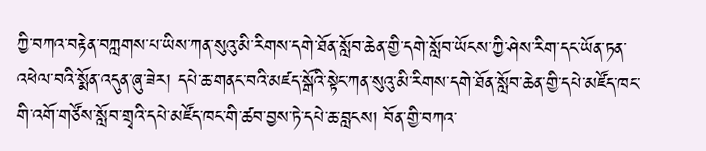ཀྱི་བཀའ་བརྟེན་བཀླགས་པ་ཡིས་ཀན་སུའུ་མི་རིགས་དགེ་ཐོན་སློབ་ཆེན་གྱི་དགེ་སློབ་ཡོངས་ཀྱི་ཤེས་རིག་དང་ཡོན་ཏན་འཕེལ་བའི་སྨོན་འདུན་ཞུ་ཟེར། དཔེ་ཆ་གནང་བའི་མཛད་སྒོའི་སྟེང་ཀན་སུའུ་མི་རིགས་དགེ་ཐོན་སློབ་ཆེན་གྱི་དཔེ་མཛོད་ཁང་གི་འགོ་གཙོས་སློབ་གྲྭའི་དཔེ་མཛོད་ཁང་གི་ཚབ་བྱས་ཏེ་དཔེ་ཆ་བླངས། བོན་གྱི་བཀའ་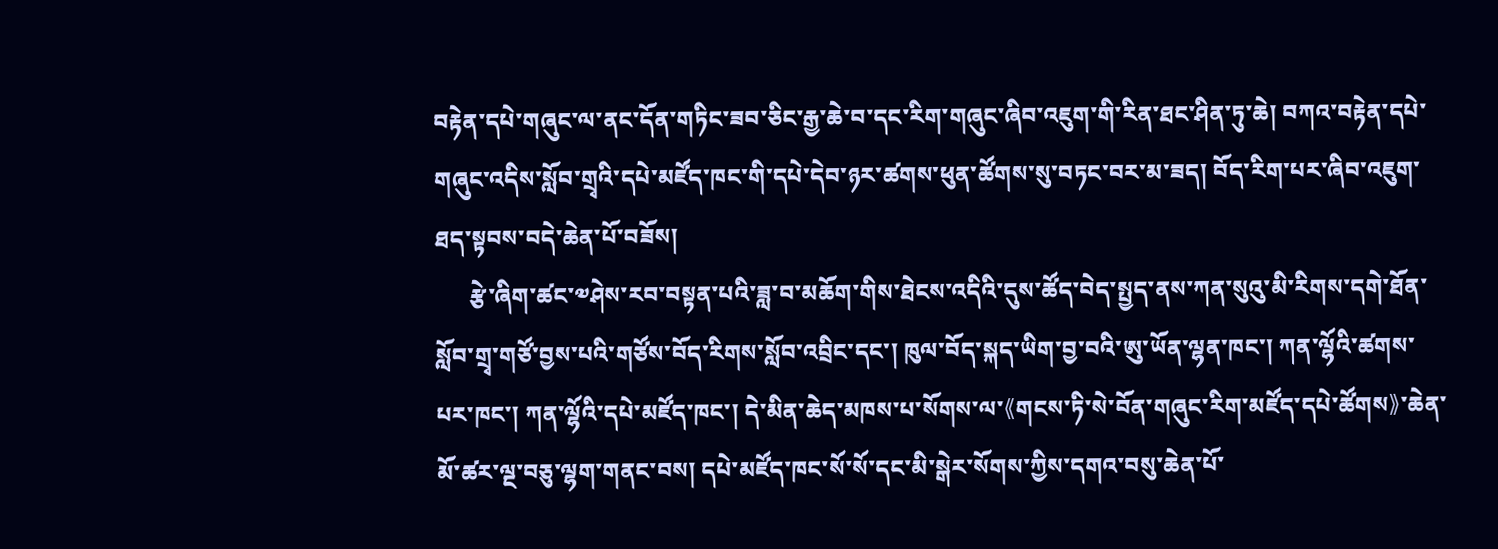བརྟེན་དཔེ་གཞུང་ལ་ནང་དོན་གཏིང་ཟབ་ཅིང་རྒྱ་ཆེ་བ་དང་རིག་གཞུང་ཞིབ་འཇུག་གི་རིན་ཐང་ཤིན་ཏུ་ཆེ། བཀའ་བརྟེན་དཔེ་གཞུང་འདིས་སློབ་གྲྭའི་དཔེ་མཛོད་ཁང་གི་དཔེ་དེབ་ཉར་ཚགས་ཕུན་ཚོགས་སུ་བཏང་བར་མ་ཟད། བོད་རིག་པར་ཞིབ་འཇུག་ཐད་སྟབས་བདེ་ཆེན་པོ་བཟོས།
      རྩེ་ཞིག་ཚང་༧ཤེས་རབ་བསྟན་པའི་ཟླ་བ་མཆོག་གིས་ཐེངས་འདིའི་དུས་ཚོད་བེད་སྤྱད་ནས་ཀན་སུའུ་མི་རིགས་དགེ་ཐོན་སློབ་གྲྭ་གཙོ་བྱས་པའི་གཙོས་བོད་རིགས་སློབ་འབྲིང་དང་། ཁུལ་བོད་སྐད་ཡིག་བྱ་བའི་ཨུ་ཡོན་ལྷན་ཁང་། ཀན་ལྷོའི་ཚགས་པར་ཁང་། ཀན་ལྷོའི་དཔེ་མཛོད་ཁང་། དེ་མིན་ཆེད་མཁས་པ་སོགས་ལ་《གངས་ཏི་སེ་བོན་གཞུང་རིག་མཛོད་དཔེ་ཚོགས》་ཆེན་མོ་ཚར་ལྔ་བཅུ་ལྷག་གནང་བས། དཔེ་མཛོད་ཁང་སོ་སོ་དང་མི་སྒེར་སོགས་ཀྱིས་དགའ་བསུ་ཆེན་པོ་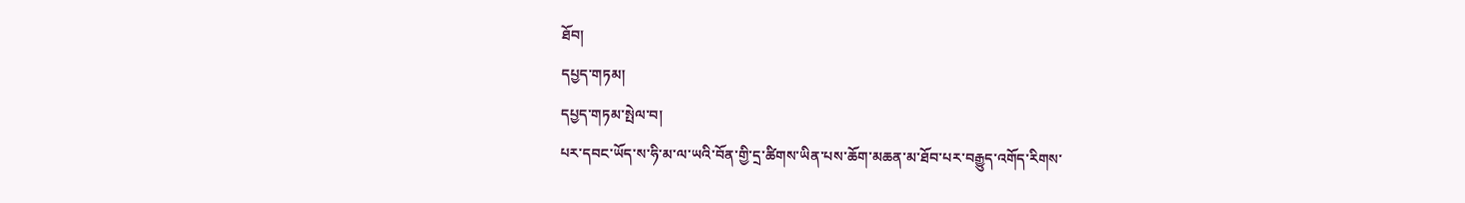ཐོབ།
དཔྱད་གཏམ།
དཔྱད་གཏམ་སྤེལ་བ།
པར་དབང་ཡོད་ས་ཧི་མ་ལ་ཡའི་བོན་གྱི་དྲ་ཚིགས་ཡིན་པས་ཆོག་མཆན་མ་ཐོབ་པར་བརྒྱུད་འགོད་རིགས་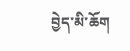བྱེད་མི་ཆོག